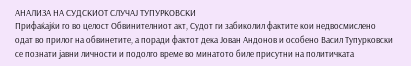АНАЛИЗА НА СУДСКИОТ СЛУЧАЈ ТУПУРКОВСКИ
Прифаќајќи го во целост Обвинителниот акт, Судот ги забиколил фактите кои недвосмислено одат во прилог на обвинетите, а поради фактот дека Јован Андонов и особено Васил Тупурковски се познати јавни личности и подолго време во минатото биле присутни на политичката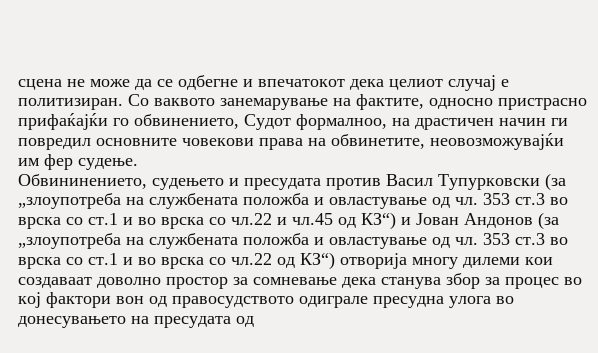сцена не може да се одбегне и впечатокот дека целиот случај е политизиран. Со ваквото занемарување на фактите, односно пристрасно прифаќајќи го обвинението, Судот формалноо, на драстичен начин ги повредил основните човекови права на обвинетите, неовозможувајќи им фер судење.
Обвининението, судењето и пресудата против Васил Тупурковски (за „злоупотреба на службената положба и овластување од чл. 353 ст.3 во врска со ст.1 и во врска со чл.22 и чл.45 од КЗ“) и Јован Андонов (за „злоупотреба на службената положба и овластување од чл. 353 ст.3 во врска со ст.1 и во врска со чл.22 од КЗ“) отворија многу дилеми кои создаваат доволно простор за сомневање дека станува збор за процес во кој фактори вон од правосудството одиграле пресудна улога во донесувањето на пресудата од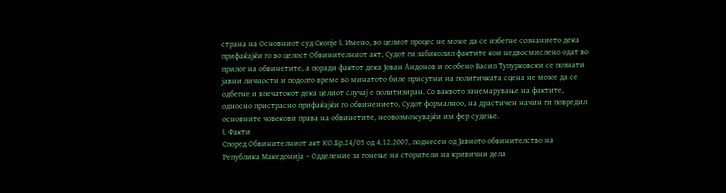страна на Основниот суд Скопје I. Имено, во целиот процес не може да се избегне сознанието дека прифаќајќи го во целост Обвинителниот акт, Судот ги забиколил фактите кои недвосмислено одат во прилог на обвинетите, а поради фактот дека Јован Андонов и особено Васил Тупурковски се познати јавни личности и подолго време во минатото биле присутни на политичката сцена не може да се одбегне и впечатокот дека целиот случај е политизиран. Со ваквото занемарување на фактите, односно пристрасно прифаќајќи го обвинението, Судот формалноо, на драстичен начин ги повредил основните човекови права на обвинетите, неовозможувајќи им фер судење.
I. Факти
Според Обвинителниот акт КО.Бр.24/05 од 4.12.2007, поднесен од Јавното обвинителство на Република Македонија – Одделение за гонење на сторители на кривични дела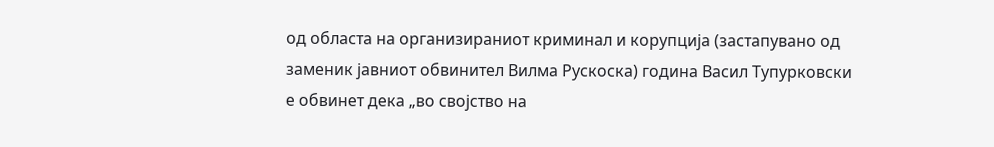од областа на организираниот криминал и корупција (застапувано од заменик јавниот обвинител Вилма Рускоска) година Васил Тупурковски е обвинет дека „во својство на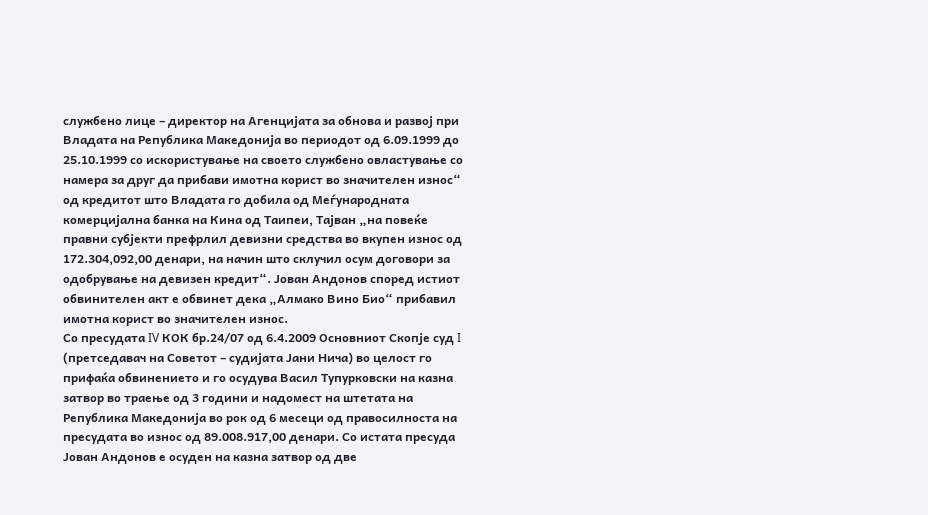службено лице – директор на Агенцијата за обнова и развој при Владата на Република Македонија во периодот од 6.09.1999 до 25.10.1999 со искористување на своето службено овластување со намера за друг да прибави имотна корист во значителен износ“ од кредитот што Владата го добила од Меѓународната комерцијална банка на Кина од Таипеи, Тајван „на повеќе правни субјекти префрлил девизни средства во вкупен износ од 172.304,092,00 денари, на начин што склучил осум договори за одобрување на девизен кредит“. Јован Андонов според истиот обвинителен акт е обвинет дека „Алмако Вино Био“ прибавил имотна корист во значителен износ.
Со пресудата IV КОК бр.24/07 од 6.4.2009 Основниот Скопје суд I (претседавач на Советот – судијата Јани Нича) во целост го прифаќа обвинението и го осудува Васил Тупурковски на казна затвор во траење од 3 години и надомест на штетата на Република Македонија во рок од 6 месеци од правосилноста на пресудата во износ од 89.008.917,00 денари. Со истата пресуда Јован Андонов е осуден на казна затвор од две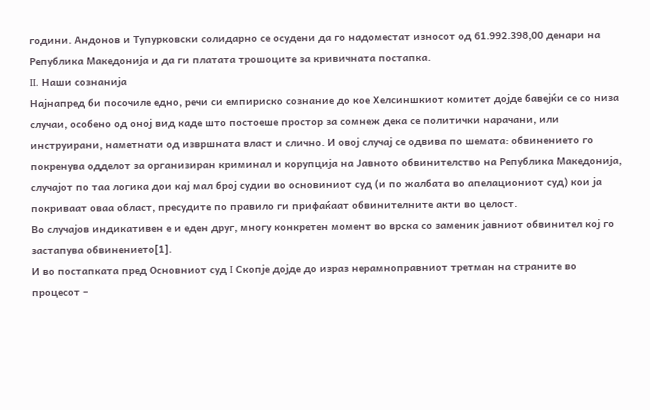години. Андонов и Тупурковски солидарно се осудени да го надоместат износот од 61.992.398,00 денари на Република Македонија и да ги платата трошоците за кривичната постапка.
II. Наши сознанија
Најнапред би посочиле едно, речи си емпириско сознание до кое Хелсиншкиот комитет дојде бавејќи се со низа случаи, особено од оној вид каде што постоеше простор за сомнеж дека се политички нарачани, или инструирани, наметнати од извршната власт и слично. И овој случај се одвива по шемата: обвинението го покренува одделот за организиран криминал и корупција на Јавното обвинителство на Република Македонија, случајот по таа логика дои кај мал број судии во основиниот суд (и по жалбата во апелациониот суд) кои ја покриваат оваа област, пресудите по правило ги прифаќаат обвинителните акти во целост.
Во случајов индикативен е и еден друг, многу конкретен момент во врска со заменик јавниот обвинител кој го застапува обвинението[1].
И во постапката пред Основниот суд I Скопје дојде до израз нерамноправниот третман на страните во процесот –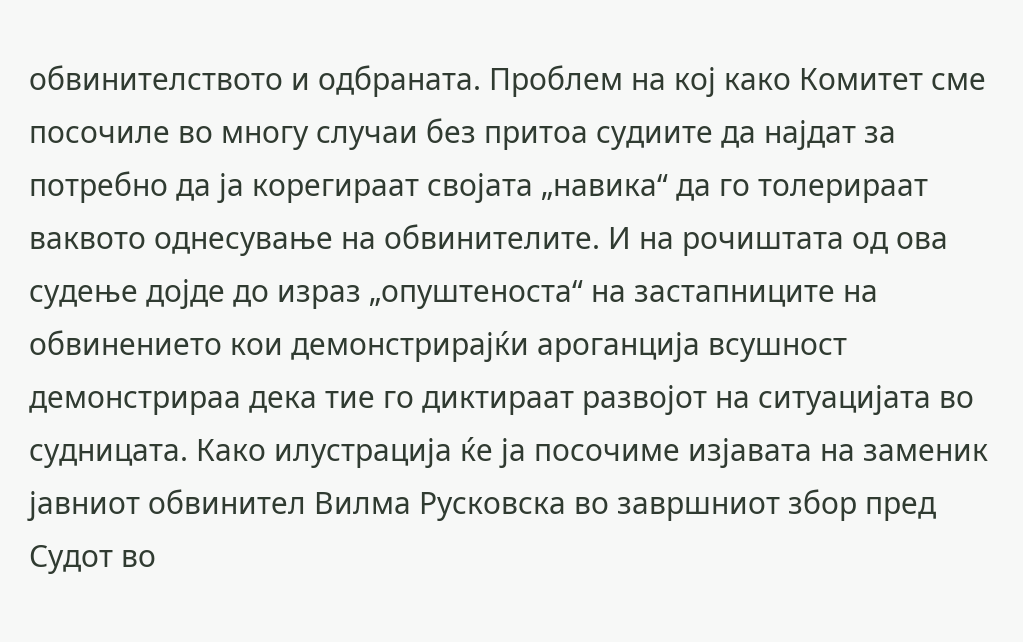обвинителството и одбраната. Проблем на кој како Комитет сме посочиле во многу случаи без притоа судиите да најдат за потребно да ја корегираат својата „навика“ да го толерираат ваквото однесување на обвинителите. И на рочиштата од ова судење дојде до израз „опуштеноста“ на застапниците на обвинението кои демонстрирајќи ароганција всушност демонстрираа дека тие го диктираат развојот на ситуацијата во судницата. Како илустрација ќе ја посочиме изјавата на заменик јавниот обвинител Вилма Русковска во завршниот збор пред Судот во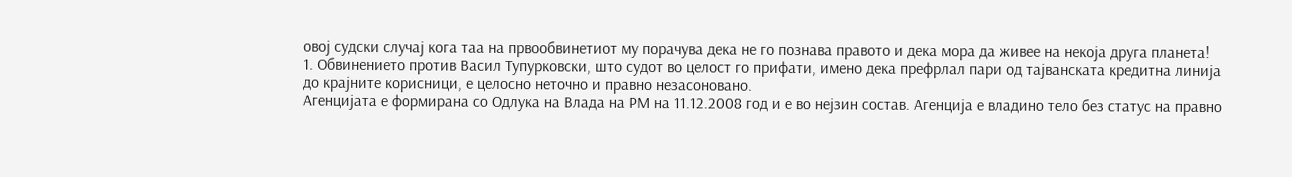овој судски случај кога таа на првообвинетиот му порачува дека не го познава правото и дека мора да живее на некоја друга планета!
1. Обвинението против Васил Тупурковски, што судот во целост го прифати, имено дека префрлал пари од тајванската кредитна линија до крајните корисници, е целосно неточно и правно незасоновано.
Агенцијата е формирана со Одлука на Влада на РМ на 11.12.2008 год и е во нејзин состав. Агенција е владино тело без статус на правно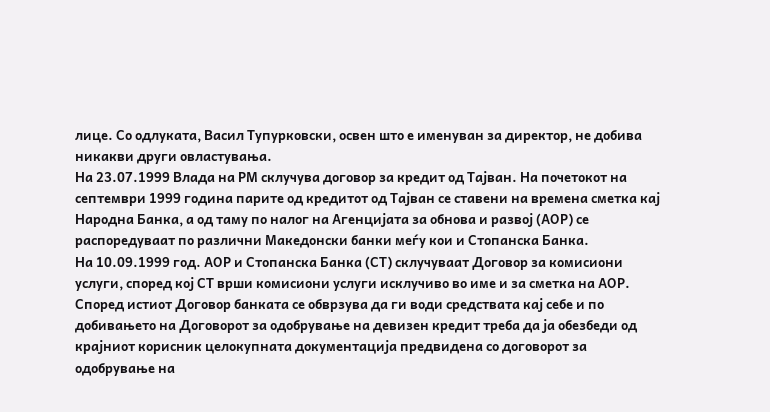лице. Со одлуката, Васил Тупурковски, освен што е именуван за директор, не добива никакви други овластувања.
На 23.07.1999 Влада на РМ склучува договор за кредит од Тајван. На почетокот на септември 1999 година парите од кредитот од Тајван се ставени на времена сметка кај Народна Банка, а од таму по налог на Агенцијата за обнова и развој (АОР) се распоредуваат по различни Македонски банки меѓу кои и Стопанска Банка.
На 10.09.1999 год. АОР и Стопанска Банка (СТ) склучуваат Договор за комисиони услуги, според кој СТ врши комисиони услуги исклучиво во име и за сметка на АОР. Според истиот Договор банката се обврзува да ги води средствата кај себе и по добивањето на Договорот за одобрување на девизен кредит треба да ја обезбеди од крајниот корисник целокупната документација предвидена со договорот за одобрување на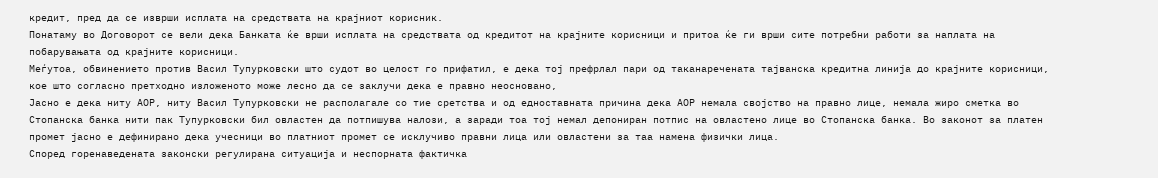кредит, пред да се изврши исплата на средствата на крајниот корисник.
Понатаму во Договорот се вели дека Банката ќе врши исплата на средствата од кредитот на крајните корисници и притоа ќе ги врши сите потребни работи за наплата на побарувањата од крајните корисници.
Меѓутоа, обвинението против Васил Тупурковски што судот во целост го прифатил, е дека тој префрлал пари од таканаречената тајванска кредитна линија до крајните корисници, кое што согласно претходно изложеното може лесно да се заклучи дека е правно неосновано,
Јасно е дека ниту АОР, ниту Васил Тупурковски не располагале со тие сретства и од едноставната причина дека АОР немала својство на правно лице, немала жиро сметка во Стопанска банка нити пак Тупурковски бил овластен да потпишува налози, а заради тоа тој немал депониран потпис на овластено лице во Стопанска банка. Во законот за платен промет јасно е дефинирано дека учесници во платниот промет се исклучиво правни лица или овластени за таа намена физички лица.
Според горенаведената законски регулирана ситуација и неспорната фактичка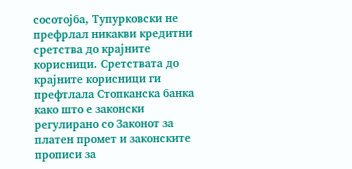сосотојба, Тупурковски не префрлал никакви кредитни сретства до крајните корисници. Сретствата до крајните корисници ги префтлала Стопканска банка како што е законски регулирано со Законот за платен промет и законските прописи за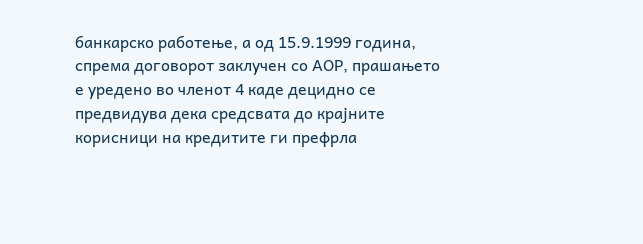банкарско работење, а од 15.9.1999 година, спрема договорот заклучен со АОР, прашањето е уредено во членот 4 каде децидно се предвидува дека средсвата до крајните корисници на кредитите ги префрла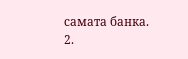самата банка.
2.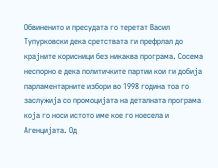Обвиненито и пресудата го теретат Васил Тупурковски дека сретствата ги префрлал до крајните корисници без никаква програма. Сосема неспорно е дека политичките партии кои ги добија парламентарните избори во 1998 година тоа го заслужија со промоцијата на деталната програма која го носи истото име кое го ноесела и Агенцијата. Од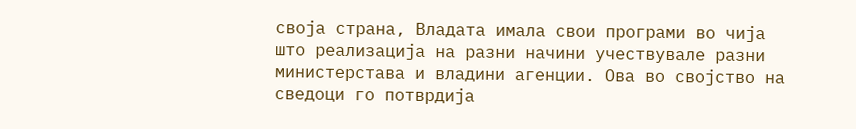своја страна, Владата имала свои програми во чија што реализација на разни начини учествувале разни министерстава и владини агенции. Ова во својство на сведоци го потврдија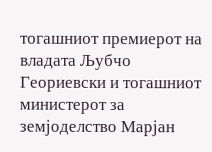тогашниот премиерот на владата Љубчо Геориевски и тогашниот министерот за земјоделство Марјан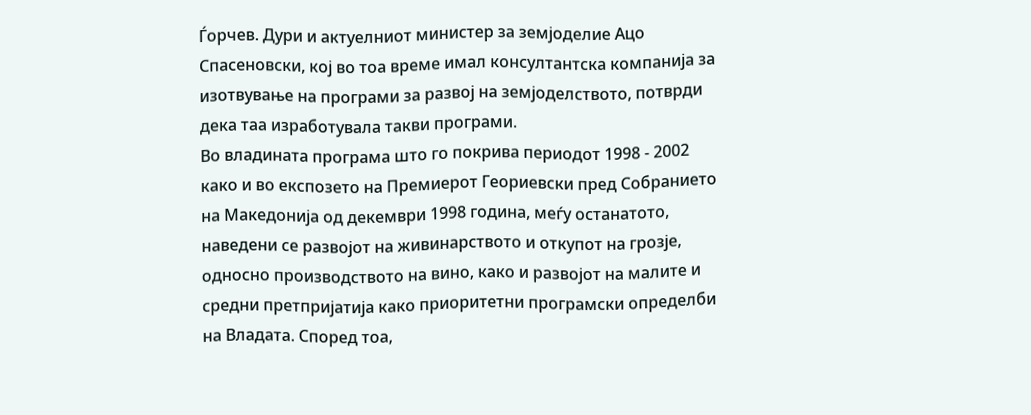Ѓорчев. Дури и актуелниот министер за земјоделие Ацо Спасеновски, кој во тоа време имал консултантска компанија за изотвување на програми за развој на земјоделството, потврди дека таа изработувала такви програми.
Во владината програма што го покрива периодот 1998 - 2002 како и во експозето на Премиерот Геориевски пред Собранието на Македонија од декември 1998 година, меѓу останатото, наведени се развојот на живинарството и откупот на грозје, односно производството на вино, како и развојот на малите и средни претпријатија како приоритетни програмски определби на Владата. Според тоа,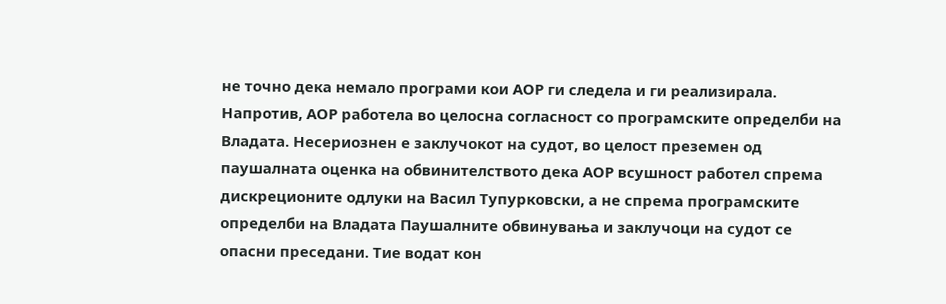не точно дека немало програми кои АОР ги следела и ги реализирала. Напротив, АОР работела во целосна согласност со програмските определби на Владата. Несериознен е заклучокот на судот, во целост преземен од паушалната оценка на обвинителството дека АОР всушност работел спрема дискреционите одлуки на Васил Тупурковски, а не спрема програмските определби на Владата Паушалните обвинувања и заклучоци на судот се опасни преседани. Тие водат кон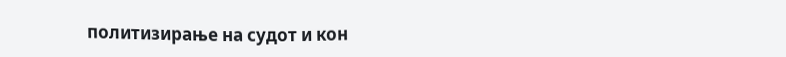политизирање на судот и кон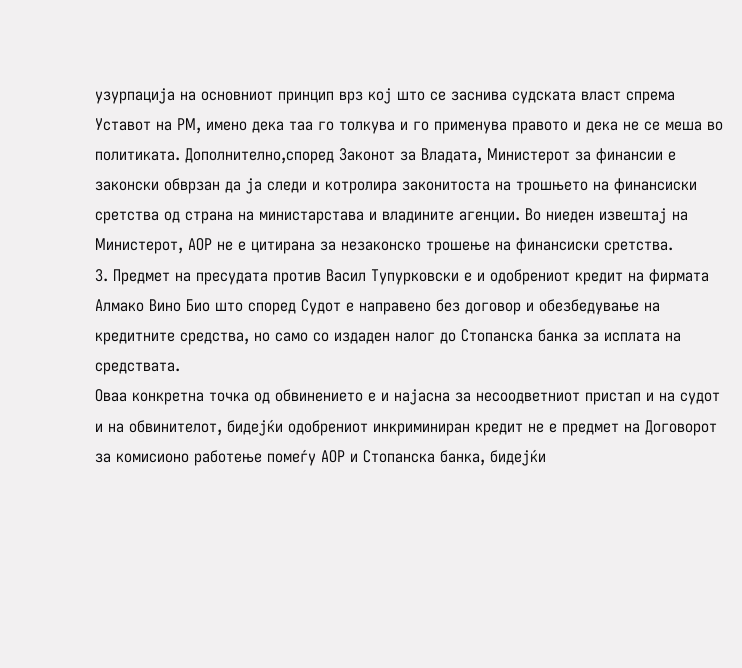узурпација на основниот принцип врз кој што се заснива судската власт спрема Уставот на РМ, имено дека таа го толкува и го применува правото и дека не се меша во политиката. Дополнително,според Законот за Владата, Министерот за финансии е законски обврзан да ја следи и котролира законитоста на трошњето на финансиски сретства од страна на министарстава и владините агенции. Во ниеден извештај на Министерот, АОР не е цитирана за незаконско трошење на финансиски сретства.
3. Предмет на пресудата против Васил Тупурковски е и одобрениот кредит на фирмата Алмако Вино Био што според Судот е направено без договор и обезбедување на кредитните средства, но само со издаден налог до Стопанска банка за исплата на средствата.
Оваа конкретна точка од обвинението е и најасна за несоодветниот пристап и на судот и на обвинителот, бидејќи одобрениот инкриминиран кредит не е предмет на Договорот за комисионо работење помеѓу АОР и Стопанска банка, бидејќи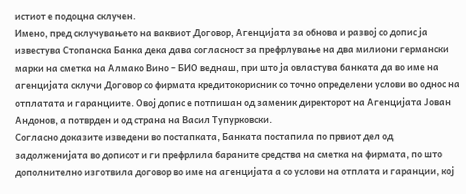истиот е подоцна склучен.
Имено, пред склучувањето на ваквиот Договор, Агенцијата за обнова и развој со допис ја известува Стопанска Банка дека дава согласност за префрлување на два милиони германски марки на сметка на Алмако Вино – БИО веднаш, при што ја овластува банката да во име на агенцијата склучи Договор со фирмата кредитокорисник со точно определени услови во однос на отплатата и гаранциите. Овој допис е потпишан од заменик директорот на Агенцијата Јован Андонов, а потврден и од страна на Васил Тупурковски.
Согласно доказите изведени во постапката, Банката постапила по првиот дел од задолженијата во дописот и ги префрлила бараните средства на сметка на фирмата, по што дополнително изготвила договор во име на агенцијата а со услови на отплата и гаранции, кој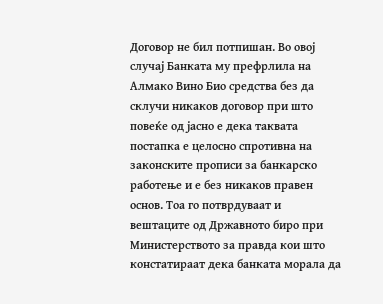Договор не бил потпишан. Во овој случај Банката му префрлила на Алмако Вино Био средства без да склучи никаков договор при што повеќе од јасно е дека таквата постапка е целосно спротивна на законските прописи за банкарско работење и е без никаков правен основ. Тоа го потврдуваат и вештаците од Државното биро при Министерството за правда кои што констатираат дека банката морала да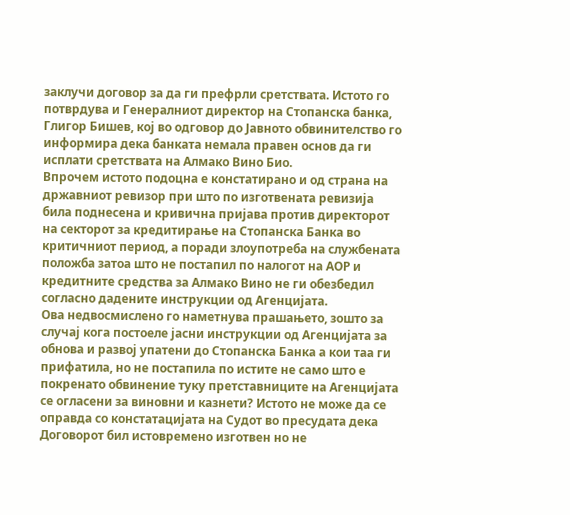заклучи договор за да ги префрли сретствата. Истото го потврдува и Генералниот директор на Стопанска банка, Глигор Бишев, кој во одговор до Јавното обвинителство го информира дека банката немала правен основ да ги исплати сретствата на Алмако Вино Био.
Впрочем истото подоцна е констатирано и од страна на државниот ревизор при што по изготвената ревизија била поднесена и кривична пријава против директорот на секторот за кредитирање на Стопанска Банка во критичниот период, а поради злоупотреба на службената положба затоа што не постапил по налогот на АОР и кредитните средства за Алмако Вино не ги обезбедил согласно дадените инструкции од Агенцијата.
Ова недвосмислено го наметнува прашањето, зошто за случај кога постоеле јасни инструкции од Агенцијата за обнова и развој упатени до Стопанска Банка а кои таа ги прифатила, но не постапила по истите не само што е покренато обвинение туку претставниците на Агенцијата се огласени за виновни и казнети? Истото не може да се оправда со констатацијата на Судот во пресудата дека Договорот бил истовремено изготвен но не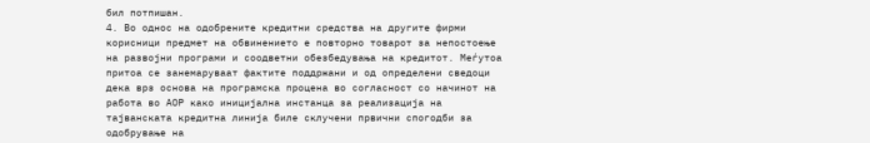бил потпишан.
4. Во однос на одобрените кредитни средства на другите фирми корисници предмет на обвинението е повторно товарот за непостоење на развојни програми и соодветни обезбедувања на кредитот. Меѓутоа притоа се занемаруваат фактите поддржани и од определени сведоци дека врз основа на програмска процена во согласност со начинот на работа во АОР како иницијална инстанца за реализација на тајванската кредитна линија биле склучени првични спогодби за одобрување на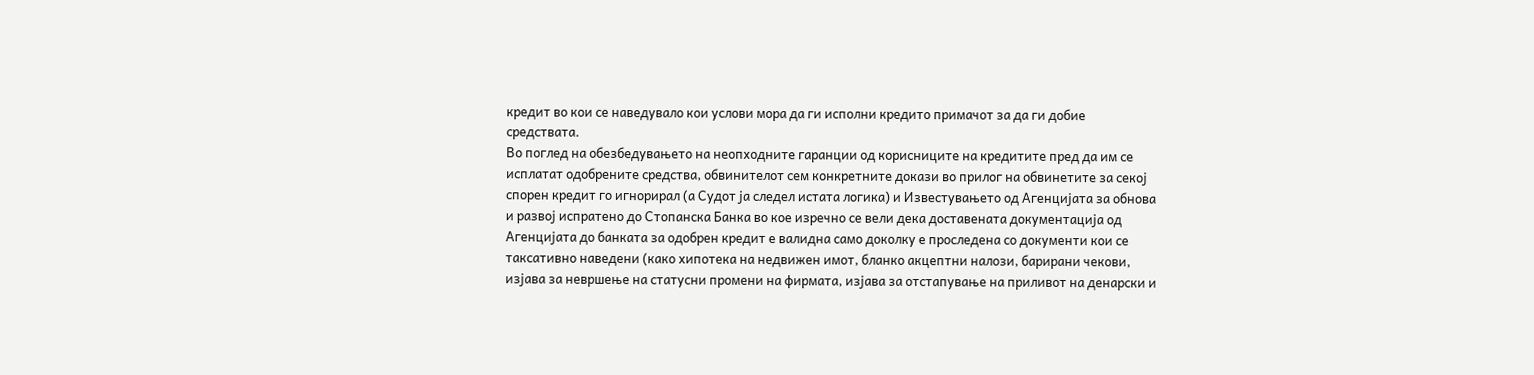кредит во кои се наведувало кои услови мора да ги исполни кредито примачот за да ги добие средствата.
Во поглед на обезбедувањето на неопходните гаранции од корисниците на кредитите пред да им се исплатат одобрените средства, обвинителот сем конкретните докази во прилог на обвинетите за секој спорен кредит го игнорирал (а Судот ја следел истата логика) и Известувањето од Агенцијата за обнова и развој испратено до Стопанска Банка во кое изречно се вели дека доставената документација од Агенцијата до банката за одобрен кредит е валидна само доколку е проследена со документи кои се таксативно наведени (како хипотека на недвижен имот, бланко акцептни налози, барирани чекови, изјава за невршење на статусни промени на фирмата, изјава за отстапување на приливот на денарски и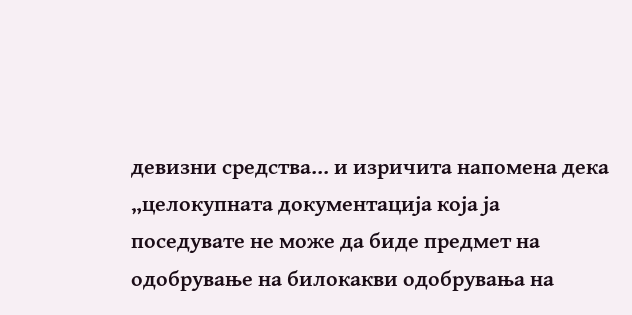девизни средства... и изричита напомена дека „целокупната документација која ја поседувате не може да биде предмет на одобрување на билокакви одобрувања на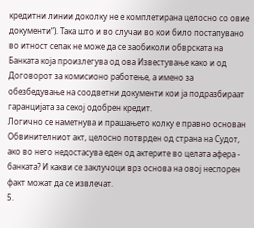кредитни линии доколку не е комплетирана целосно со овие документи“). Така што и во случаи во кои било постапувано во итност сепак не може да се заобиколи обврската на Банката која произлегува од ова Известување како и од Договорот за комисионо работење, а имено за обезбедување на соодветни документи кои ја подразбираат гаранцијата за секој одобрен кредит.
Логично се наметнува и прашањето колку е правно основан Обвинителниот акт, целосно потврден од страна на Судот, ако во него недостасува еден од актерите во целата афера - банката? И какви се заклучоци врз основа на овој неспорен факт можат да се извлечат.
5.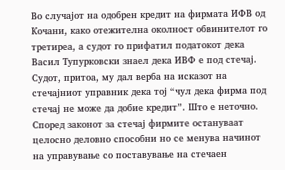Во случајот на одобрен кредит на фирмата ИФВ од Кочани, како отежителна околност обвинителот го третиреа, а судот го прифатил податокот дека Васил Тупурковски знаел дека ИВФ е под стечај. Судот, притоа, му дал верба на исказот на стечајниот управник дека тој “чул дека фирма под стечај не може да добие кредит”. Што е неточно. Според законот за стечај фирмите остануваат целосно деловно способни но се менува начинот на управување со поставување на стечаен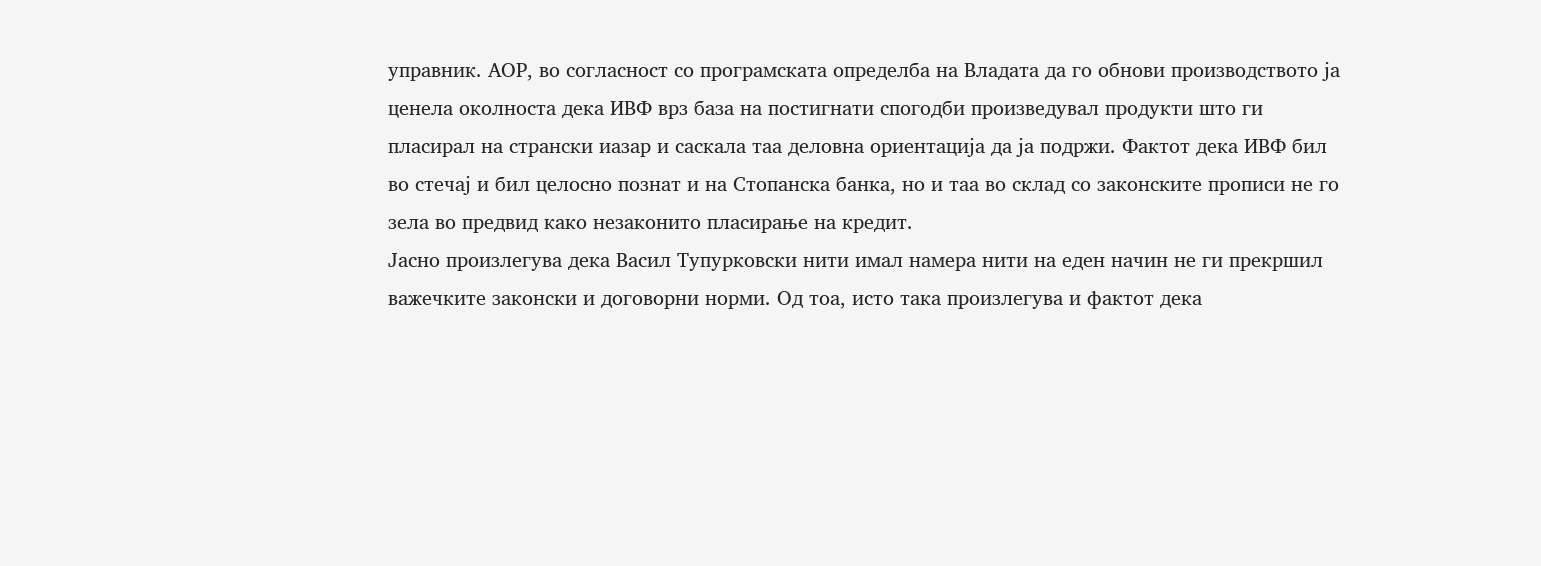управник. АОР, во согласност со програмската определба на Владата да го обнови производството ја ценела околноста дека ИВФ врз база на постигнати спогодби произведувал продукти што ги пласирал на странски иазар и саскала таа деловна ориентација да ја подржи. Фактот дека ИВФ бил во стечај и бил целосно познат и на Стопанска банка, но и таа во склад со законските прописи не го зела во предвид како незаконито пласирање на кредит.
Јасно произлегува дека Васил Тупурковски нити имал намера нити на еден начин не ги прекршил важечките законски и договорни норми. Од тоа, исто така произлегува и фактот дека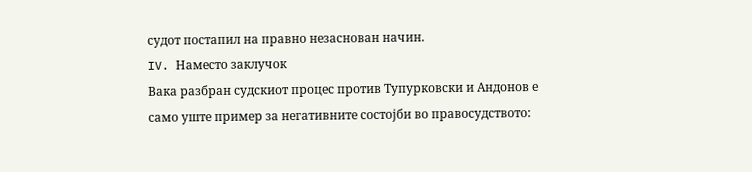судот постапил на правно незаснован начин.
IV. Наместо заклучок
Вака разбран судскиот процес против Тупурковски и Андонов е само уште пример за негативните состојби во правосудството: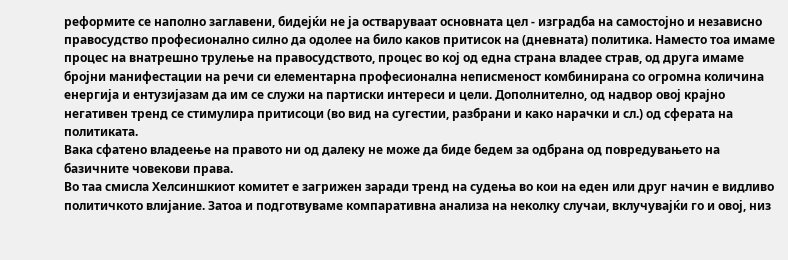реформите се наполно заглавени, бидејќи не ја остваруваат основната цел - изградба на самостојно и независно правосудство професионално силно да одолее на било каков притисок на (дневната) политика. Наместо тоа имаме процес на внатрешно трулење на правосудството, процес во кој од една страна владее страв, од друга имаме бројни манифестации на речи си елементарна професионална неписменост комбинирана со огромна количина енергија и ентузијазам да им се служи на партиски интереси и цели. Дополнително, од надвор овој крајно негативен тренд се стимулира притисоци (во вид на сугестии, разбрани и како нарачки и сл.) од сферата на политиката.
Вака сфатено владеење на правото ни од далеку не може да биде бедем за одбрана од повредувањето на базичните човекови права.
Во таа смисла Хелсиншкиот комитет е загрижен заради тренд на судења во кои на еден или друг начин е видливо политичкото влијание. Затоа и подготвуваме компаративна анализа на неколку случаи, вклучувајќи го и овој, низ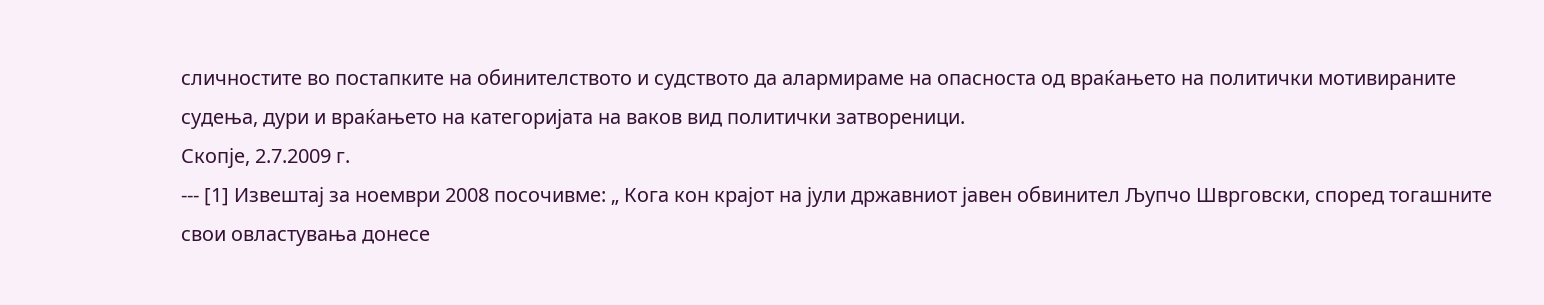сличностите во постапките на обинителството и судството да алармираме на опасноста од враќањето на политички мотивираните судења, дури и враќањето на категоријата на ваков вид политички затвореници.
Скопје, 2.7.2009 г.
--- [1] Извештај за ноември 2008 посочивме: „ Кога кон крајот на јули државниот јавен обвинител Љупчо Шврговски, според тогашните свои овластувања донесе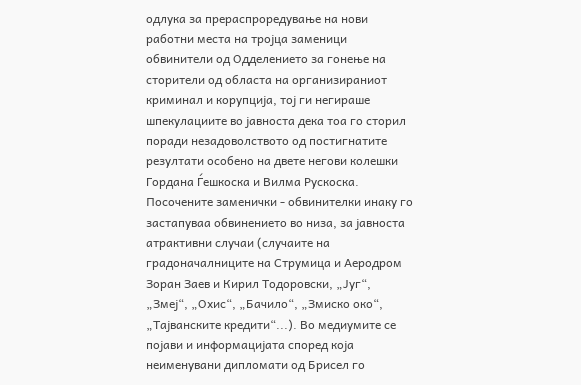одлука за прераспроредување на нови работни места на тројца заменици обвинители од Одделението за гонење на сторители од областа на организираниот криминал и корупција, тој ги негираше шпекулациите во јавноста дека тоа го сторил поради незадоволството од постигнатите резултати особено на двете негови колешки Гордана Ѓешкоска и Вилма Рускоска. Посочените заменички - обвинителки инаку го застапуваа обвинението во низа, за јавноста атрактивни случаи (случаите на градоначалниците на Струмица и Аеродром Зоран Заев и Кирил Тодоровски, „Југ“, „Змеј“, „Охис“, „Бачило“, „Змиско око“, „Тајванските кредити“...). Во медиумите се појави и информацијата според која неименувани дипломати од Брисел го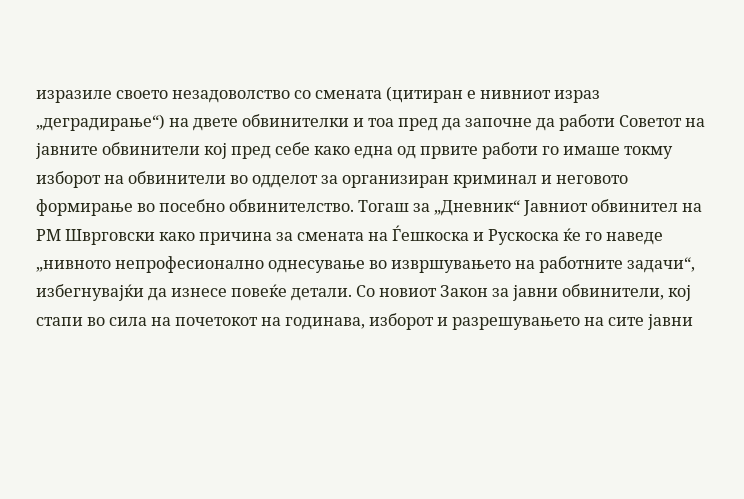изразиле своето незадоволство со смената (цитиран е нивниот израз „деградирање“) на двете обвинителки и тоа пред да започне да работи Советот на јавните обвинители кој пред себе како една од првите работи го имаше токму изборот на обвинители во одделот за организиран криминал и неговото формирање во посебно обвинителство. Тогаш за „Дневник“ Јавниот обвинител на РМ Шврговски како причина за смената на Ѓешкоска и Рускоска ќе го наведе „нивното непрофесионално однесување во извршувањето на работните задачи“, избегнувајќи да изнесе повеќе детали. Со новиот Закон за јавни обвинители, кој стапи во сила на почетокот на годинава, изборот и разрешувањето на сите јавни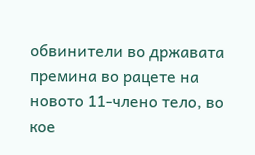обвинители во државата премина во рацете на новото 11-члено тело, во кое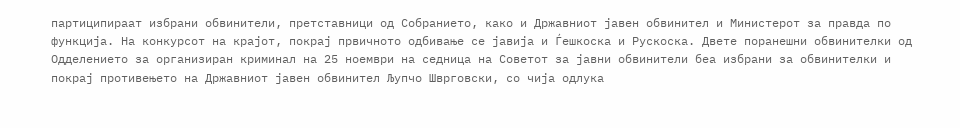партиципираат избрани обвинители, претставници од Собранието, како и Државниот јавен обвинител и Министерот за правда по функција. На конкурсот на крајот, покрај првичното одбивање се јавија и Ѓешкоска и Рускоска. Двете поранешни обвинителки од Одделението за организиран криминал на 25 ноември на седница на Советот за јавни обвинители беа избрани за обвинителки и покрај противењето на Државниот јавен обвинител Љупчо Шврговски, со чија одлука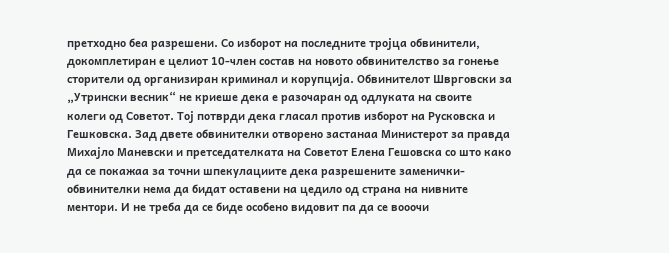претходно беа разрешени. Со изборот на последните тројца обвинители, докомплетиран е целиот 10-член состав на новото обвинителство за гонење сторители од организиран криминал и корупција. Обвинителот Шврговски за „Утрински весник“ не криеше дека е разочаран од одлуката на своите колеги од Советот. Тој потврди дека гласал против изборот на Русковска и Гешковска. Зад двете обвинителки отворено застанаа Министерот за правда Михајло Маневски и претседателката на Советот Елена Гешовска со што како да се покажаа за точни шпекулациите дека разрешените заменички-обвинителки нема да бидат оставени на цедило од страна на нивните ментори. И не треба да се биде особено видовит па да се вооочи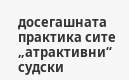досегашната практика сите „атрактивни“ судски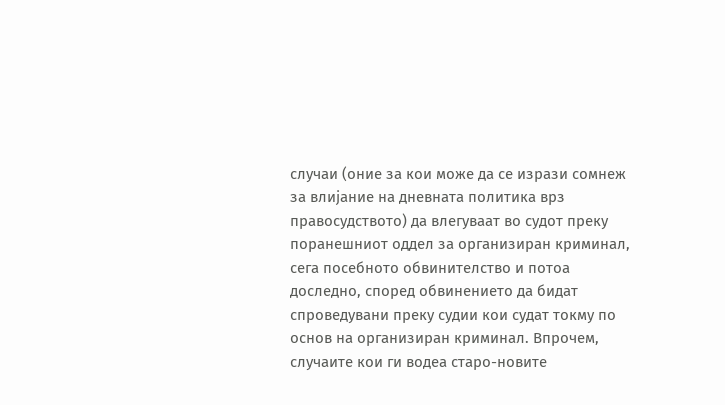случаи (оние за кои може да се изрази сомнеж за влијание на дневната политика врз правосудството) да влегуваат во судот преку поранешниот оддел за организиран криминал, сега посебното обвинителство и потоа доследно, според обвинението да бидат спроведувани преку судии кои судат токму по основ на организиран криминал. Впрочем, случаите кои ги водеа старо-новите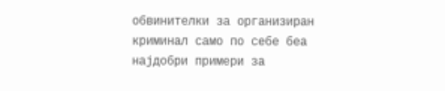обвинителки за организиран криминал само по себе беа најдобри примери за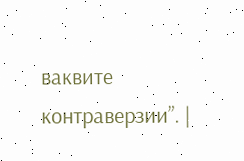ваквите контраверзии”. |